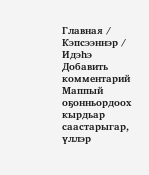Главная / Кэпсээннэр / Идэһэ
Добавить комментарий
Маппый оҕонньордоох кырдьар саастарыгар, үллэр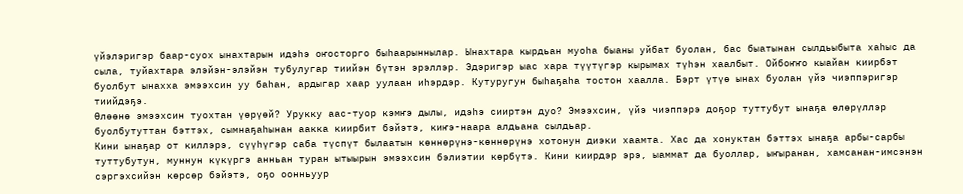үйэлэригэр баар-суох ынахтарын идэһэ оҥосторго быһаарыннылар. Ынахтара кырдьан муоһа быаны уйбат буолан, бас быатынан сылдьыбыта хаһыс да сыла, туйахтара элэйэн-элэйэн тубулугар тиийэн бүтэн эрэллэр. Эдэригэр ыас хара түүтүгэр кырымах түһэн хаалбыт. Ойбоҥҥо кыайан киирбэт буолбут ынахха эмээхсин уу баһан, ардыгар хаар уулаан иһэрдэр. Кутуругун быһаҕаһа тостон хаалла. Бэрт үтүө ынах буолан үйэ чиэппэригэр тиийдэҕэ.
Өлөөнө эмээхсин туохтан үөрүөй? Урукку аас-туор кэмҥэ дылы, идэһэ сииртэн дуо? Эмээхсин, үйэ чиэппэрэ доҕор туттубут ынаҕа өлөрүллэр буолбутуттан бэттэх, сымнаҕаһынан аакка киирбит бэйэтэ, киҥэ-наара алдьана сылдьар.
Кини ынаҕар от киллэрэ, сүүһүгэр саба түспүт былаатын көннөрүнэ-көннөрүнэ хотонун диэки хаамта. Хас да хонуктан бэттэх ынаҕа арбы-сарбы туттубутун, муннун күкүргэ анньан туран ытыырын эмээхсин бэлиэтии көрбүтэ. Кини киирдэр эрэ, ыаммат да буоллар, ыҥыранан, хамсанан-имсэнэн сэргэхсийэн көрсөр бэйэтэ, оҕо оонньуур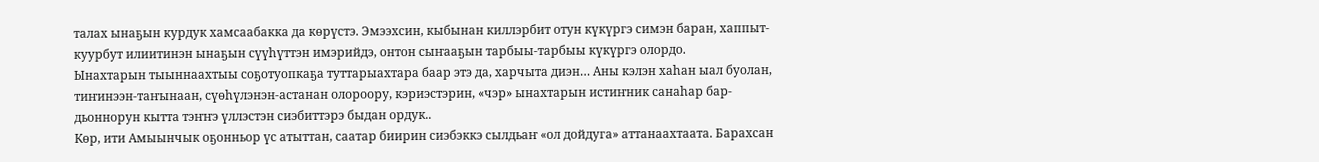талах ынаҕын курдук хамсаабакка да көрүстэ. Эмээхсин, кыбынан киллэрбит отун күкүргэ симэн баран, хаппыт-куурбут илиитинэн ынаҕын сүүһүттэн имэрийдэ, онтон сыҥааҕын тарбыы-тарбыы күкүргэ олордо.
Ынахтарын тыыннаахтыы соҕотуопкаҕа туттарыахтара баар этэ да, харчыта диэн… Аны кэлэн хаһан ыал буолан, тиҥинээн-таҥынаан, сүөһүлэнэн-астанан олороору, кэриэстэрин, «чэр» ынахтарын истиҥник санаһар бар-дьоннорун кытта тэҥҥэ үллэстэн сиэбиттэрэ быдан ордук..
Көр, ити Амыынчык оҕонньор үс атыттан, саатар биирин сиэбэккэ сылдьаҥ «ол дойдуга» аттанаахтаата. Барахсан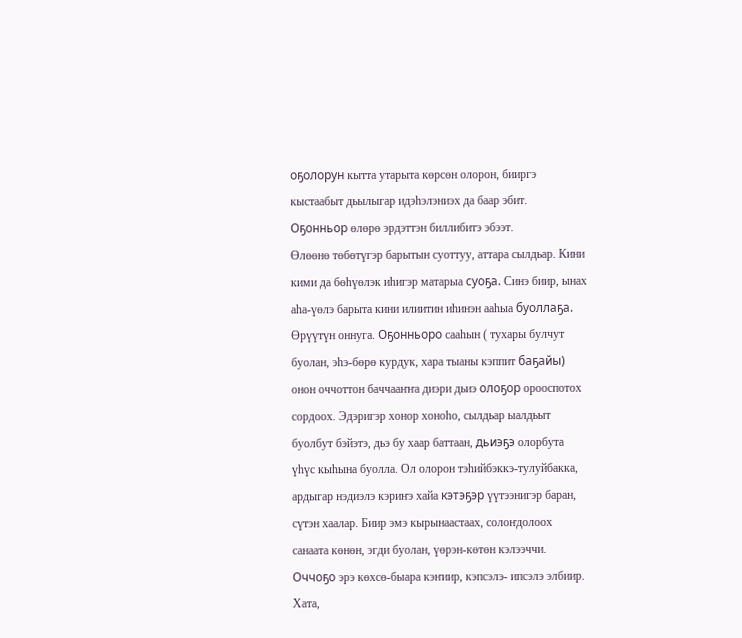оҕолорун кытта утарыта көрсөн олорон, бииргэ кыстаабыт дьылыгар идэһэлэниэх да баар эбит. Оҕонньор өлөрө эрдэттэн биллибитэ эбээт.
Өлөөнө төбөтүгэр барытын суоттуу, аттара сылдьар. Кини кими да бөһүөлэк иһигэр матарыа суоҕа. Синэ биир, ынах аһа-үөлэ барыта кини илиитин иһинэн ааһыа буоллаҕа. Өрүүтүн оннуга. Оҕонньоро сааһын ( тухары булчут буолан, эһэ-бөрө курдук, хара тыаны кэппит баҕайы) онон оччоттон баччааҥҥа диэри дьиэ олоҕор орооспотох сордоох. Эдэригэр хонор хоноһо, сылдьар ыалдьыт буолбут бэйэтэ, дьэ бу хаар баттаан, дьиэҕэ олорбута үһүс кыһына буолла. Ол олорон тэһийбэккэ-тулуйбакка, ардыгар нэдиэлэ кэриҥэ хайа кэтэҕэр үүтээнигэр баран, сүтэн хаалар. Биир эмэ кырынаастаах, солоҥдолоох санаата көнөн, эгди буолан, үөрэн-көтөн кэлээччи. Оччоҕо эрэ көхсө-быара кэҥиир, кэпсэлэ- ипсэлэ элбиир. Хата,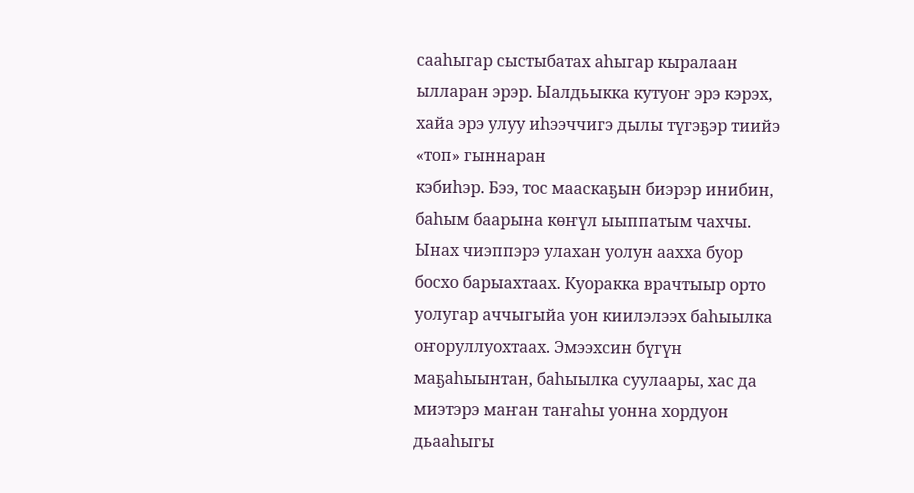сааһыгар сыстыбатах аһыгар кыралаан ылларан эрэр. Ыалдьыкка кутуоҥ эрэ кэрэх, хайа эрэ улуу иһээччигэ дылы түгэҕэр тиийэ «топ» гыннаран
кэбиһэр. Бээ, тос мааскаҕын биэрэр инибин, баһым баарына көҥүл ыыппатым чахчы.
Ынах чиэппэрэ улахан уолун аахха буор босхо барыахтаах. Куоракка врачтыыр орто уолугар аччыгыйа уон киилэлээх баһыылка оҥоруллуохтаах. Эмээхсин бүгүн маҕаһыынтан, баһыылка суулаары, хас да миэтэрэ маҥан таҥаһы уонна хордуон дьааһыгы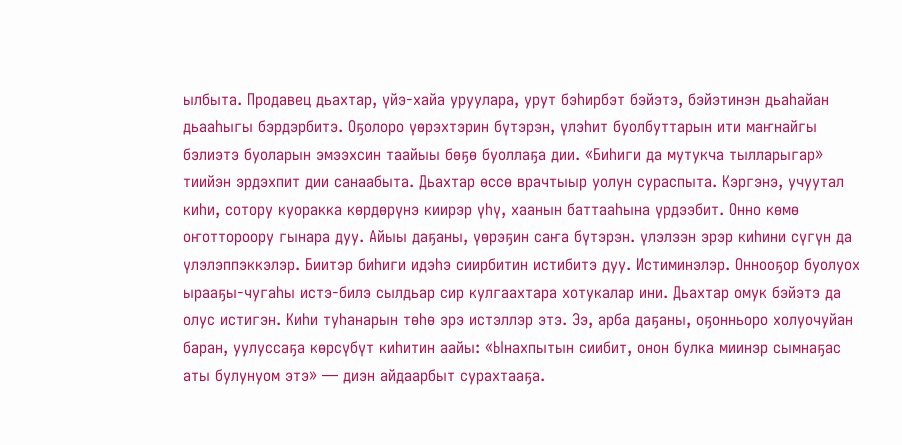ылбыта. Продавец дьахтар, үйэ-хайа уруулара, урут бэһирбэт бэйэтэ, бэйэтинэн дьаһайан дьааһыгы бэрдэрбитэ. Оҕолоро үөрэхтэрин бүтэрэн, үлэһит буолбуттарын ити маҥнайгы бэлиэтэ буоларын эмээхсин таайыы бөҕө буоллаҕа дии. «Биһиги да мутукча тылларыгар» тиийэн эрдэхпит дии санаабыта. Дьахтар өссө врачтыыр уолун сураспыта. Кэргэнэ, учуутал киһи, сотору куоракка көрдөрүнэ киирэр үһү, хаанын баттааһына үрдээбит. Онно көмө оҥоттороору гынара дуу. Айыы даҕаны, үөрэҕин саҥа бүтэрэн. үлэлээн эрэр киһини сүгүн да үлэлэппэккэлэр. Биитэр биһиги идэһэ сиирбитин истибитэ дуу. Истиминэлэр. Оннооҕор буолуох ырааҕы-чугаһы истэ-билэ сылдьар сир кулгаахтара хотукалар ини. Дьахтар омук бэйэтэ да олус истигэн. Киһи туһанарын төһө эрэ истэллэр этэ. Ээ, арба даҕаны, оҕонньоро холуочуйан баран, уулуссаҕа көрсүбүт киһитин аайы: «Ынахпытын сиибит, онон булка миинэр сымнаҕас аты булунуом этэ» — диэн айдаарбыт сурахтааҕа.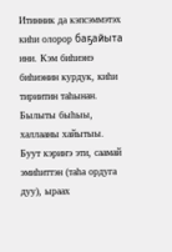Итинник да кэпсэммэтэх киһи олорор баҕайыта ини. Кэм биһиэнэ биһиэнин курдук, киһи тириитин таһынан. Былыты быһыы, халлааны хайытыы.
Буут кэриҥэ эти, саамай эмиһиттэн (таһа ордуга дуу), ыраах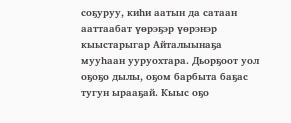соҕуруу, киһи аатын да сатаан ааттаабат үөрэҕэр үөрэнэр кыыстарыгар Айталыынаҕа мууһаан ууруохтара. Дьорҕоот уол оҕоҕо дылы, оҕом барбыта баҕас тугун ырааҕай. Кыыс оҕо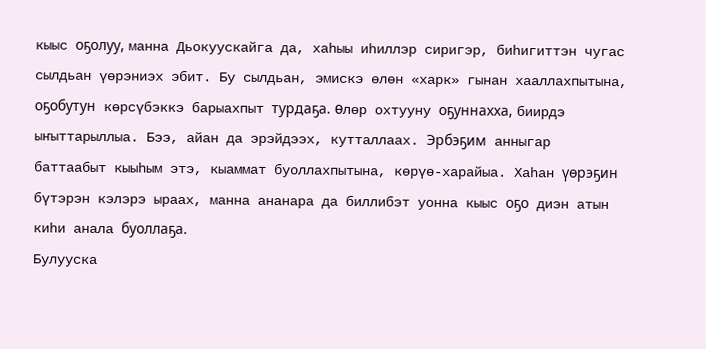кыыс оҕолуу, манна Дьокуускайга да, хаһыы иһиллэр сиригэр, биһигиттэн чугас сылдьан үөрэниэх эбит. Бу сылдьан, эмискэ өлөн «харк» гынан хааллахпытына, оҕобутун көрсүбэккэ барыахпыт турдаҕа. Өлөр охтууну оҕуннахха, биирдэ ыҥыттарыллыа. Бээ, айан да эрэйдээх, кутталлаах. Эрбэҕим анныгар баттаабыт кыыһым этэ, кыаммат буоллахпытына, көрүө-харайыа. Хаһан үөрэҕин бүтэрэн кэлэрэ ыраах, манна ананара да биллибэт уонна кыыс оҕо диэн атын киһи анала буоллаҕа.
Булууска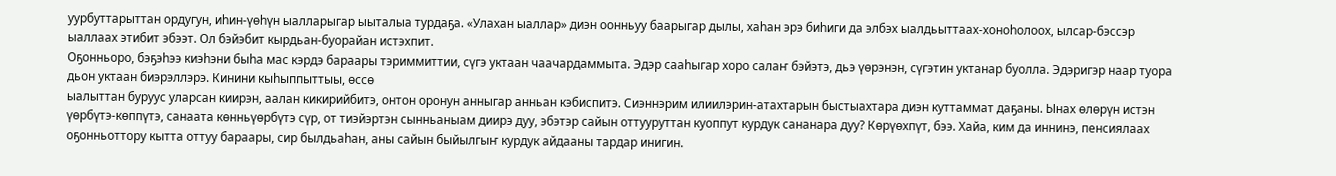уурбуттарыттан ордугун, иһин-үөһүн ыалларыгар ыыталыа турдаҕа. «Улахан ыаллар» диэн оонньуу баарыгар дылы, хаһан эрэ биһиги да элбэх ыалдьыттаах-хоноһолоох, ылсар-бэссэр ыаллаах этибит эбээт. Ол бэйэбит кырдьан-буорайан истэхпит.
Оҕонньоро, бэҕэһээ киэһэни быһа мас кэрдэ бараары тэриммиттии, сүгэ уктаан чаачардаммыта. Эдэр сааһыгар хоро салаҥ бэйэтэ, дьэ үөрэнэн, сүгэтин уктанар буолла. Эдэригэр наар туора дьон уктаан биэрэллэрэ. Кинини кыһыппыттыы, өссө
ыалыттан буруус уларсан киирэн, аалан кикирийбитэ, онтон оронун анныгар анньан кэбиспитэ. Сиэннэрим илиилэрин-атахтарын быстыахтара диэн куттаммат даҕаны. Ынах өлөрүн истэн үөрбүтэ-көппүтэ, санаата көнньүөрбүтэ сүр, от тиэйэртэн сынньаныам диирэ дуу, эбэтэр сайын оттууруттан куоппут курдук сананара дуу? Көрүөхпүт, бээ. Хайа, ким да иннинэ, пенсиялаах оҕонньоттору кытта оттуу бараары, сир былдьаһан, аны сайын быйылгыҥ курдук айдааны тардар инигин.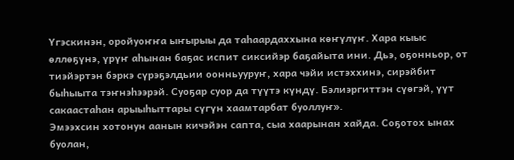Үгэскинэн, оройуоҥҥа ыҥырыы да таһаардаххына көҥүлүҥ. Хара кыыс өллөҕүнэ, үрүҥ аһынан баҕас испит сиксийэр баҕайыта ини. Дьэ, оҕонньор, от тиэйэртэн бэркэ сүрэҕэлдьии оонньууруҥ, хара чэйи истэххинэ, сирэйбит быһыыта тэҥнэһээрэй. Суоҕар суор да түүтэ күндү. Бэлиэргиттэн сүөгэй, үүт сакаастаһан арыыһыттары сүгүн хаамтарбат буоллуҥ».
Эмээхсин хотонун аанын кичэйэн сапта, сыа хаарынан хайда. Соҕотох ынах буолан,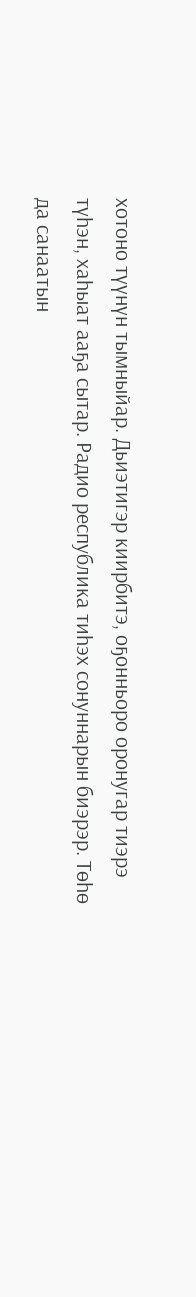хотоно түүнүн тымныйар. Дьиэтигэр киирбитэ, оҕонньоро оронугар тиэрэ түһэн, хаһыат ааҕа сытар. Радио республика тиһэх сонуннарын биэрэр. Төһө да санаатын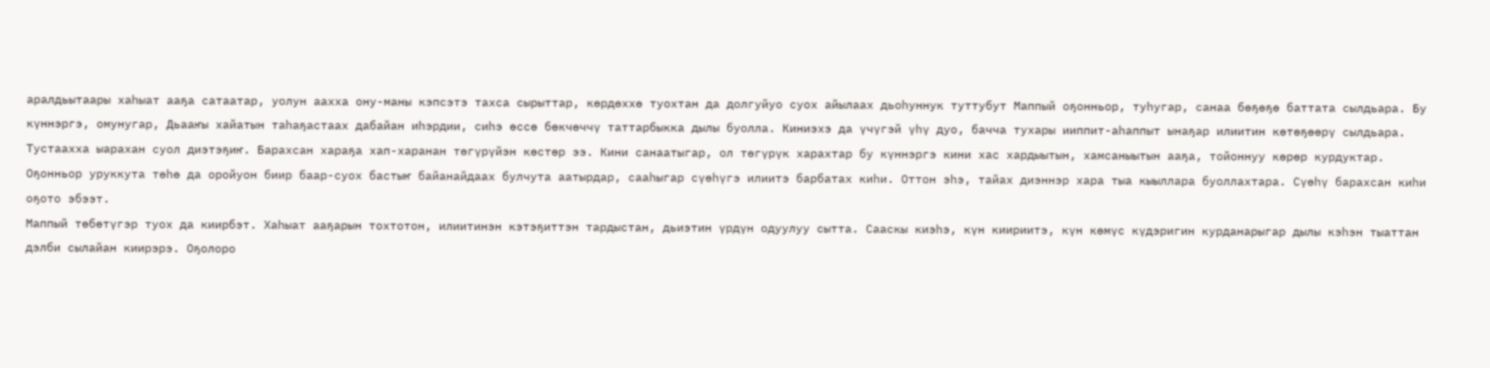аралдьытаары хаһыат ааҕа сатаатар, уолун аахха ону-маны кэпсэтэ тахса сырыттар, көрдөххө туохтан да долгуйуо суох айылаах дьоһуннук туттубут Маппый оҕонньор, туһугар, санаа бөҕөҕө баттата сылдьара. Бу күннэргэ, омунугар, Дьааҥы хайатын таһаҕастаах дабайан иһэрдии, сиһэ өссө бөкчөччү таттарбыкка дылы буолла. Киниэхэ да үчүгэй үһү дуо, бачча тухары ииппит-аһаппыт ынаҕар илиитин көтөҕөөрү сылдьара. Тустаахха ыарахан суол диэтэҕиҥ. Барахсан хараҕа хап-харанан төгүрүйэн көстөр ээ. Кини санаатыгар, ол төгүрүк харахтар бу күннэргэ кини хас хардыытын, хамсаныытын ааҕа, тойоннуу көрөр курдуктар. Оҕонньор уруккута төһө да оройуон биир баар-суох бастыҥ байанайдаах булчута аатырдар, сааһыгар сүөһүгэ илиитэ барбатах киһи. Оттон эһэ, тайах диэннэр хара тыа кыыллара буоллахтара. Сүөһү барахсан киһи оҕото эбээт.
Маппый төбөтүгэр туох да киирбэт. Хаһыат ааҕарын тохтотон, илиитинэн кэтэҕиттэн тардыстан, дьиэтин үрдүн одуулуу сытта. Сааскы киэһэ, күн киириитэ, күн көмүс күдэригин курданарыгар дылы кэһэн тыаттан дэлби сылайан киирэрэ. Оҕолоро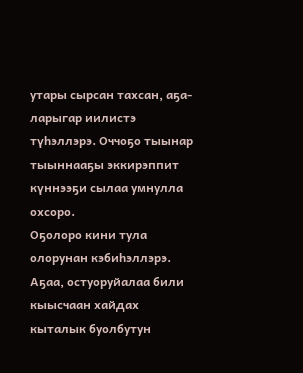утары сырсан тахсан, аҕа- ларыгар иилистэ түһэллэрэ. Оччоҕо тыынар тыыннааҕы эккирэппит күннээҕи сылаа умнулла охсоро.
Оҕолоро кини тула олорунан кэбиһэллэрэ.
Аҕаа, остуоруйалаа били кыысчаан хайдах кыталык буолбутун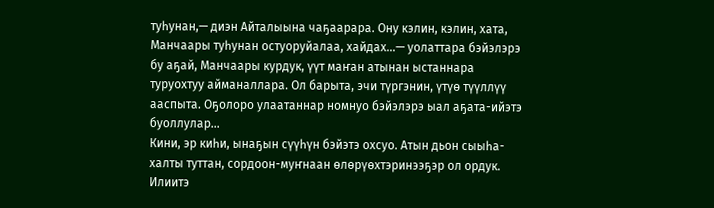туһунан,— диэн Айталыына чаҕаарара. Ону кэлин, кэлин, хата, Манчаары туһунан остуоруйалаа, хайдах…— уолаттара бэйэлэрэ бу аҕай, Манчаары курдук, үүт маҥан атынан ыстаннара туруохтуу айманаллара. Ол барыта, эчи түргэнин, үтүө түүллүү
ааспыта. Оҕолоро улаатаннар номнуо бэйэлэрэ ыал аҕата-ийэтэ буоллулар…
Кини, эр киһи, ынаҕын сүүһүн бэйэтэ охсуо. Атын дьон сыыһа-халты туттан, сордоон-муҥнаан өлөрүөхтэринээҕэр ол ордук. Илиитэ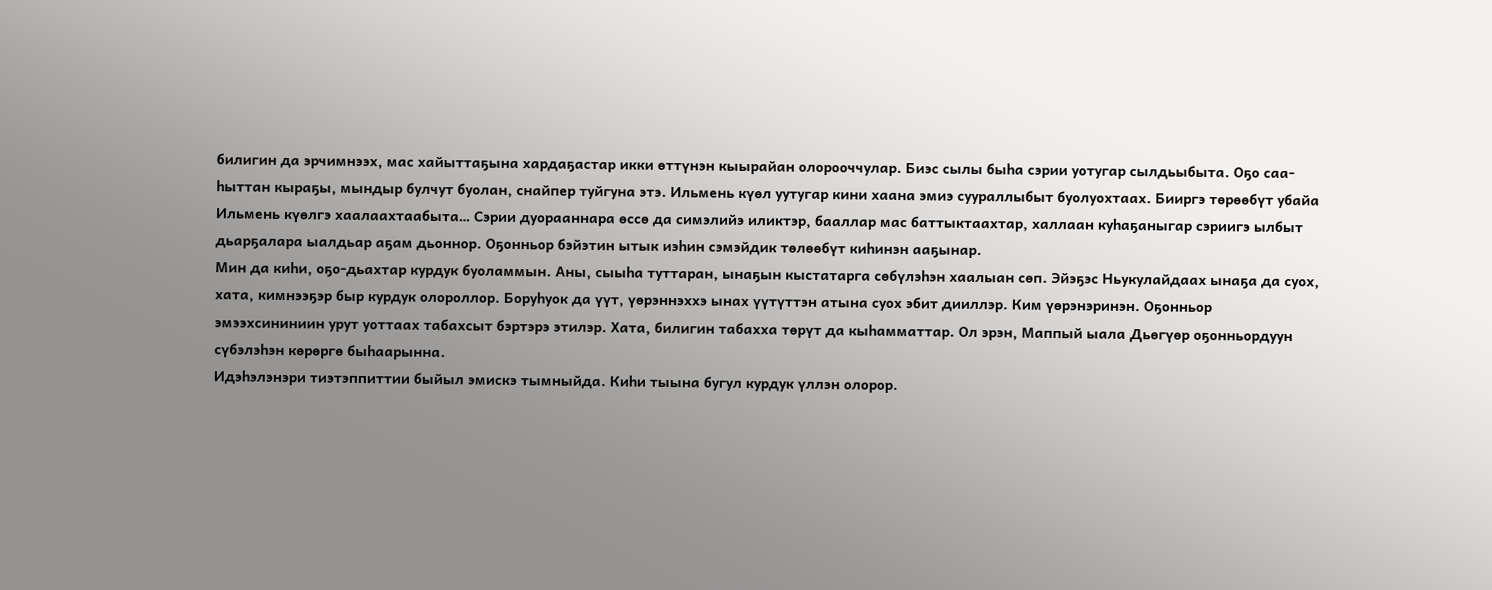билигин да эрчимнээх, мас хайыттаҕына хардаҕастар икки өттүнэн кыырайан олорооччулар. Биэс сылы быһа сэрии уотугар сылдьыбыта. Оҕо саа- һыттан кыраҕы, мындыр булчут буолан, снайпер туйгуна этэ. Ильмень күөл уутугар кини хаана эмиэ суураллыбыт буолуохтаах. Бииргэ төрөөбүт убайа Ильмень күөлгэ хаалаахтаабыта… Сэрии дуорааннара өссө да симэлийэ иликтэр, бааллар мас баттыктаахтар, халлаан куһаҕаныгар сэриигэ ылбыт дьарҕалара ыалдьар аҕам дьоннор. Оҕонньор бэйэтин ытык иэһин сэмэйдик төлөөбүт киһинэн ааҕынар.
Мин да киһи, оҕо-дьахтар курдук буоламмын. Аны, сыыһа туттаран, ынаҕын кыстатарга сөбүлэһэн хаалыан сөп. Эйэҕэс Ньукулайдаах ынаҕа да суох, хата, кимнээҕэр быр курдук олороллор. Боруһуок да үүт, үөрэннэххэ ынах үүтүттэн атына суох эбит дииллэр. Ким үөрэнэринэн. Оҕонньор эмээхсининиин урут уоттаах табахсыт бэртэрэ этилэр. Хата, билигин табахха төрүт да кыһамматтар. Ол эрэн, Маппый ыала Дьөгүөр оҕонньордуун сүбэлэһэн көрөргө быһаарынна.
Идэһэлэнэри тиэтэппиттии быйыл эмискэ тымныйда. Киһи тыына бугул курдук үллэн олорор.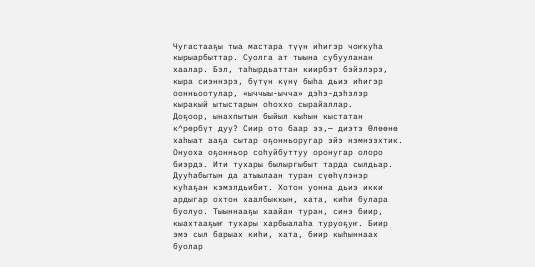Чугастааҕы тыа мастара түүн иһигэр чоҥкуһа кырыарбыттар. Суолга ат тыына субууланан хаалар. Бэл, таһырдьаттан киирбэт бэйэлэрэ, кыра сиэннэрэ, бүтүн күнү быһа дьиэ иһигэр оонньоотулар, «ыччыы-ычча» дэһэ-дэһэлэр кыракый ытыстарын оһоххо сырайаллар.
Доҕоор, ынахпытын быйыл кыһын кыстатан к^рөрбүт дуу? Сиир ото баар ээ,— диэтэ Өлөөнө хаһыат ааҕа сытар оҕонньоругар эйэ нэмнээхтик. Онуоха оҕонньор соһуйбуттуу оронугар олоро биэрдэ. Ити тухары былыргыбыт тарда сылдьар. Дууһабытын да атыылаан туран сүөһүлэнэр куһаҕан кэмэлдьибит. Хотон уонна дьиэ икки ардыгар охтон хаалбыккын, хата, киһи булара буолуо. Тыыннааҕы хаайан туран, синэ биир, кыахтааҕыҥ тухары харбыалаһа туруоҕуҥ. Биир эмэ сыл барыах киһи, хата, биир кыһыннаах буолар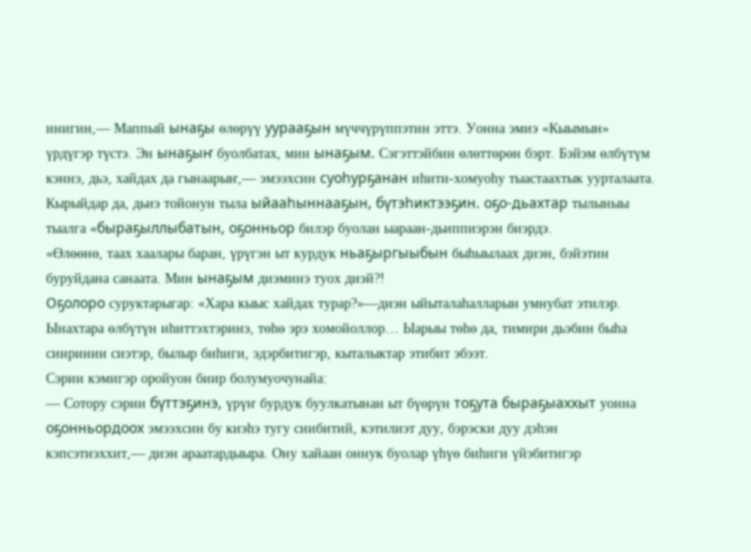инигин,— Маппый ынаҕы өлөрүү уурааҕын мүччүрүппэтин эттэ. Уонна эмиэ «Кыымын» үрдүгэр түстэ. Эн ынаҕыҥ буолбатах, мин ынаҕым. Сэгэттэйбин өлөттөрөн бэрт. Бэйэм өлбүтүм кэннэ, дьэ, хайдах да гынаарыҥ,— эмээхсин суоһурҕанан иһити-хомуоһу тыастаахтык уурталаата.
Кырыйдар да, дьиэ тойонун тыла ыйааһыннааҕын, бүтэһиктээҕин. оҕо-дьахтар тылыныы тыалга «быраҕыллыбатын, оҕонньор билэр буолан ыараан-дьиппиэрэн биэрдэ.
«Өлөөнө, таах хаалары баран, үрүгэн ыт курдук ньаҕыргыыбын быһыылаах диэн, бэйэтин буруйдана санаата. Мин ынаҕым диэминэ туох диэй?!
Оҕолоро суруктарыгар: «Хара кыыс хайдах турар?»—диэн ыйыталаһалларын умнубат этилэр. Ынахтара өлбүтүн иһиттэхтэринэ, төһө эрэ хомойоллор… Ыарыы төһө да, тимири дьэбин быһа сииринии сиэтэр, былыр биһиги, эдэрбитигэр, кыталыктар этибит эбээт.
Сэрии кэмигэр оройуон биир болумуочунайа:
— Сотору сэрии бүттэҕинэ, үрүҥ бурдук буулкатынан ыт бүөрүн тоҕута быраҕыаххыт уонна оҕонньордоох эмээхсин бу киэһэ тугу сиибитий, кэтилиэт дуу, бэрэски дуу дэһэн кэпсэтиэххит,— диэн араатардыыра. Ону хайаан оннук буолар үһүө биһиги үйэбитигэр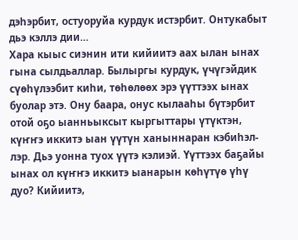дэһэрбит, остуоруйа курдук истэрбит. Онтукабыт дьэ кэллэ дии…
Хара кыыс сиэнин ити кийиитэ аах ылан ынах гына сылдьаллар. Былыргы курдук, үчүгэйдик сүөһүлээбит киһи, төһөлөөх эрэ үүттээх ынах буолар этэ. Ону баара, онус кылааһы бүтэрбит отой оҕо ыанньыксыт кыргыттары үтүктэн, күҥҥэ иккитэ ыан үүтүн ханыннаран кэбиһэл- лэр. Дьэ уонна туох үүтэ кэлиэй. Үүттээх баҕайы ынах ол күҥҥэ иккитэ ыанарын көһүтүө үһү дуо? Кийиитэ,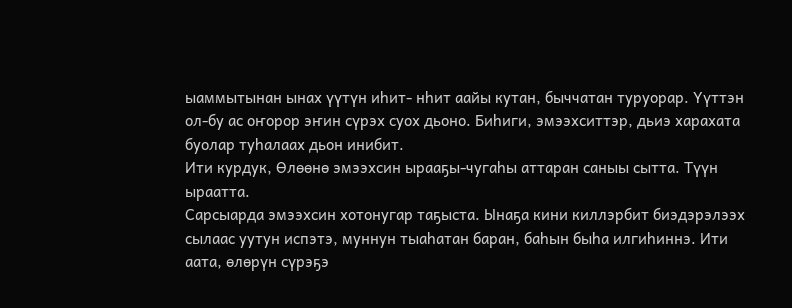ыаммытынан ынах үүтүн иһит- нһит аайы кутан, быччатан туруорар. Үүттэн ол-бу ас оҥорор эҥин сүрэх суох дьоно. Биһиги, эмээхситтэр, дьиэ харахата буолар туһалаах дьон инибит.
Ити курдук, Өлөөнө эмээхсин ырааҕы-чугаһы аттаран саныы сытта. Түүн ыраатта.
Сарсыарда эмээхсин хотонугар таҕыста. Ынаҕа кини киллэрбит биэдэрэлээх сылаас уутун испэтэ, муннун тыаһатан баран, баһын быһа илгиһиннэ. Ити аата, өлөрүн сүрэҕэ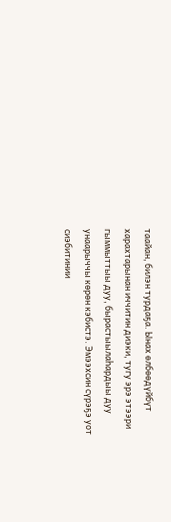таайан, билэн турдаҕа. Ынах өлбөөдүйбүт харахтарынан иччитин диэки, тугу эрэ этээри гыммыттыы дуу, бырастыылаһардыы дуу унаарыччы көрөн кэбистэ. Эмээхсин сүрэҕэ уот сиэбитинии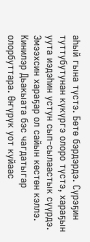аһый гына түстэ. Бөтө бэрдэрдэ. Сүрэҕин туттубутунан күкүргэ олоро түстэ, хараҕын уута иэдэһин устун сып-сылаастык сүүрдэ.
Эмээхсин хараҕар ол сайын көстөн кэллэ. Кинилэр Дьакыата бэс чагдатыгар олорбуттара. Өҥүрүк уот куйаас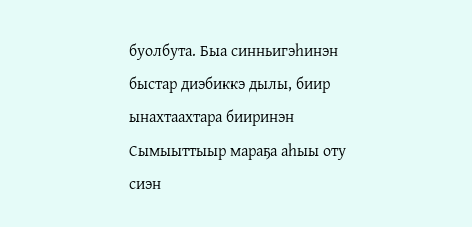буолбута. Быа синньигэһинэн быстар диэбиккэ дылы, биир ынахтаахтара бииринэн Сымыыттыыр мараҕа аһыы оту сиэн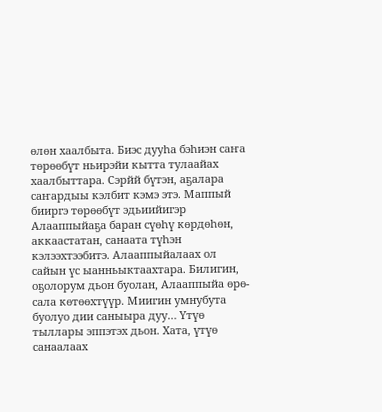өлөн хаалбыта. Биэс дууһа бэһиэн саҥа төрөөбүт ньирэйи кытта тулаайах хаалбыттара. Сэрйй бүтэн, аҕалара саҥардыы кэлбит кэмэ этэ. Маппый бииргэ төрөөбүт эдьиийигэр Алааппыйаҕа баран сүөһү көрдөһөн, аккаастатан, санаата түһэн кэлээхтээбитэ. Алааппыйалаах ол сайын үс ыанньыктаахтара. Билигин, оҕолорум дьон буолан, Алааппыйа өрө-сала көтөөхтүүр. Миигин умнубута буолуо дии саныыра дуу… Үтүө тыллары эппэтэх дьон. Хата, үтүө санаалаах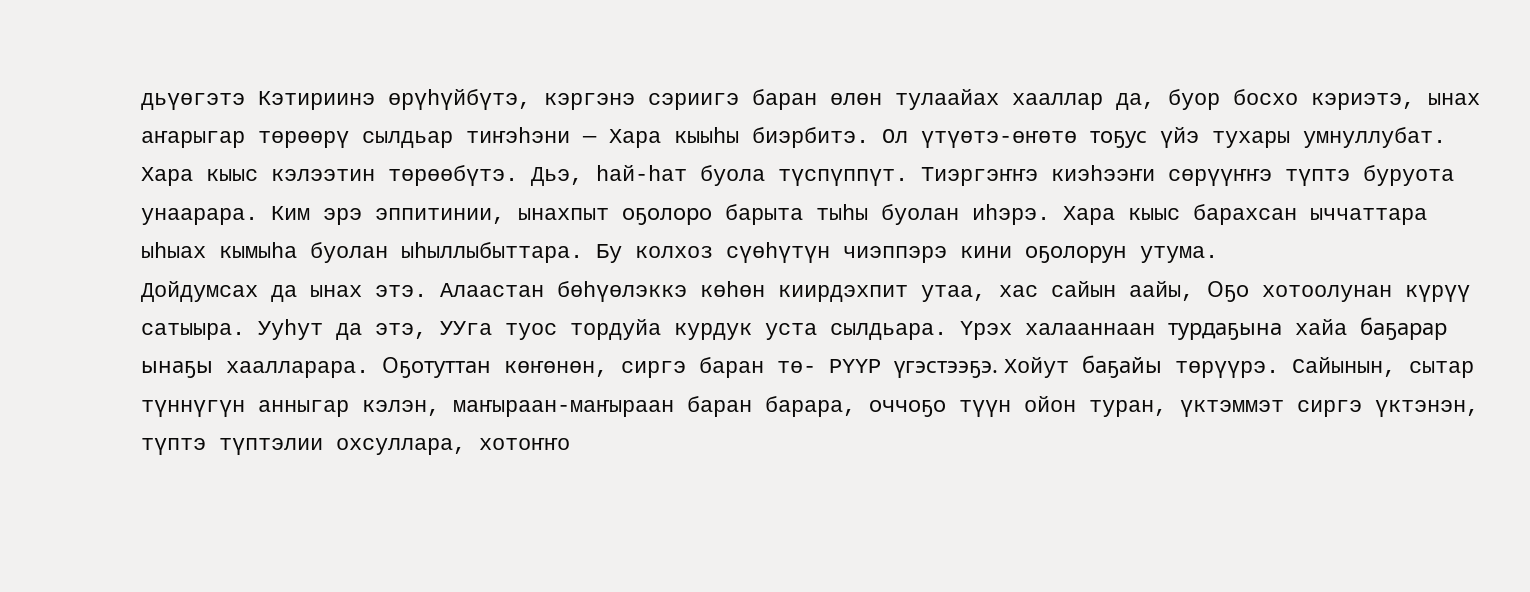дьүөгэтэ Кэтириинэ өрүһүйбүтэ, кэргэнэ сэриигэ баран өлөн тулаайах хааллар да, буор босхо кэриэтэ, ынах аҥарыгар төрөөрү сылдьар тиҥэһэни — Хара кыыһы биэрбитэ. Ол үтүөтэ-өҥөтө тоҕус үйэ тухары умнуллубат.
Хара кыыс кэлээтин төрөөбүтэ. Дьэ, һай-һат буола түспүппүт. Тиэргэҥҥэ киэһээҥи сөрүүҥҥэ түптэ буруота унаарара. Ким эрэ эппитинии, ынахпыт оҕолоро барыта тыһы буолан иһэрэ. Хара кыыс барахсан ыччаттара ыһыах кымыһа буолан ыһыллыбыттара. Бу колхоз сүөһүтүн чиэппэрэ кини оҕолорун утума.
Дойдумсах да ынах этэ. Алаастан бөһүөлэккэ көһөн киирдэхпит утаа, хас сайын аайы, Оҕо хотоолунан күрүү сатыыра. Ууһут да этэ, УУга туос тордуйа курдук уста сылдьара. Үрэх халааннаан турдаҕына хайа баҕарар ынаҕы хаалларара. Оҕотуттан көҥөнөн, сиргэ баран тө- РҮҮР үгэстээҕэ. Хойут баҕайы төрүүрэ. Сайынын, сытар түннүгүн анныгар кэлэн, маҥыраан-маҥыраан баран барара, оччоҕо түүн ойон туран, үктэммэт сиргэ үктэнэн, түптэ түптэлии охсуллара, хотоҥҥо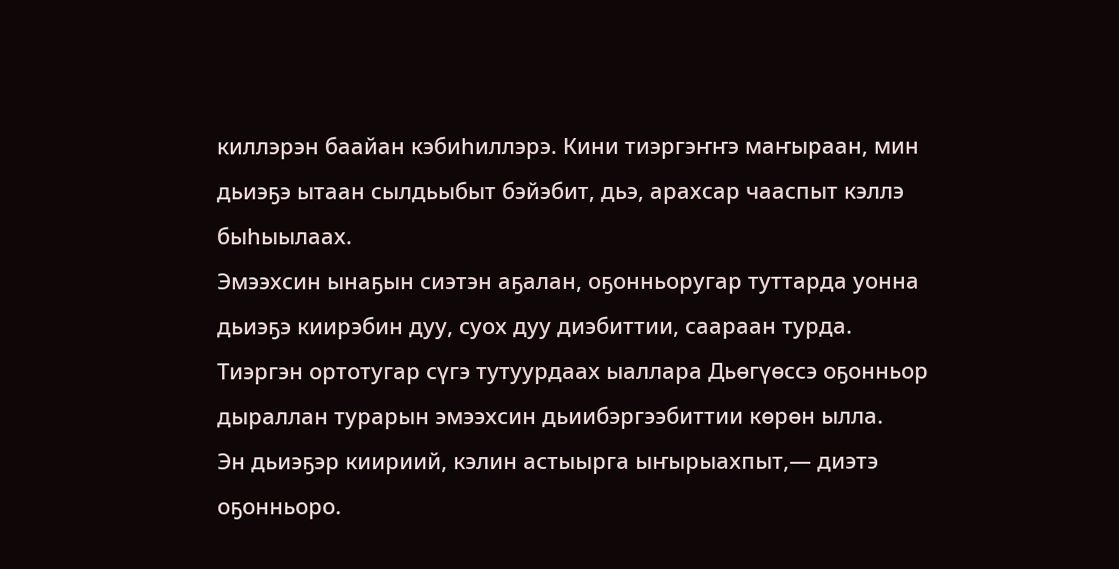киллэрэн баайан кэбиһиллэрэ. Кини тиэргэҥҥэ маҥыраан, мин дьиэҕэ ытаан сылдьыбыт бэйэбит, дьэ, арахсар чааспыт кэллэ быһыылаах.
Эмээхсин ынаҕын сиэтэн аҕалан, оҕонньоругар туттарда уонна дьиэҕэ киирэбин дуу, суох дуу диэбиттии, саараан турда. Тиэргэн ортотугар сүгэ тутуурдаах ыаллара Дьөгүөссэ оҕонньор дыраллан турарын эмээхсин дьиибэргээбиттии көрөн ылла.
Эн дьиэҕэр киириий, кэлин астыырга ыҥырыахпыт,— диэтэ оҕонньоро.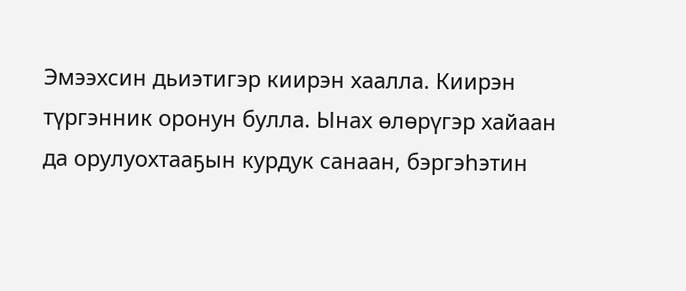Эмээхсин дьиэтигэр киирэн хаалла. Киирэн түргэнник оронун булла. Ынах өлөрүгэр хайаан да орулуохтааҕын курдук санаан, бэргэһэтин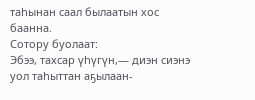таһынан саал былаатын хос баанна.
Сотору буолаат:
Эбээ, тахсар үһүгүн,— диэн сиэнэ уол таһыттан аҕылаан-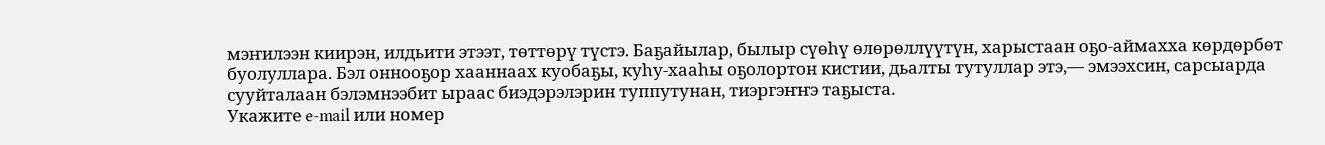мэҥилээн киирэн, илдьити этээт, төттөрү түстэ. Баҕайылар, былыр сүөһү өлөрөллүүтүн, харыстаан оҕо-аймахха көрдөрбөт буолуллара. Бэл оннооҕор хааннаах куобаҕы, куһу-хааһы оҕолортон кистии, дьалты тутуллар этэ,— эмээхсин, сарсыарда сууйталаан бэлэмнээбит ыраас биэдэрэлэрин туппутунан, тиэргэҥҥэ таҕыста.
Укажите e-mail или номер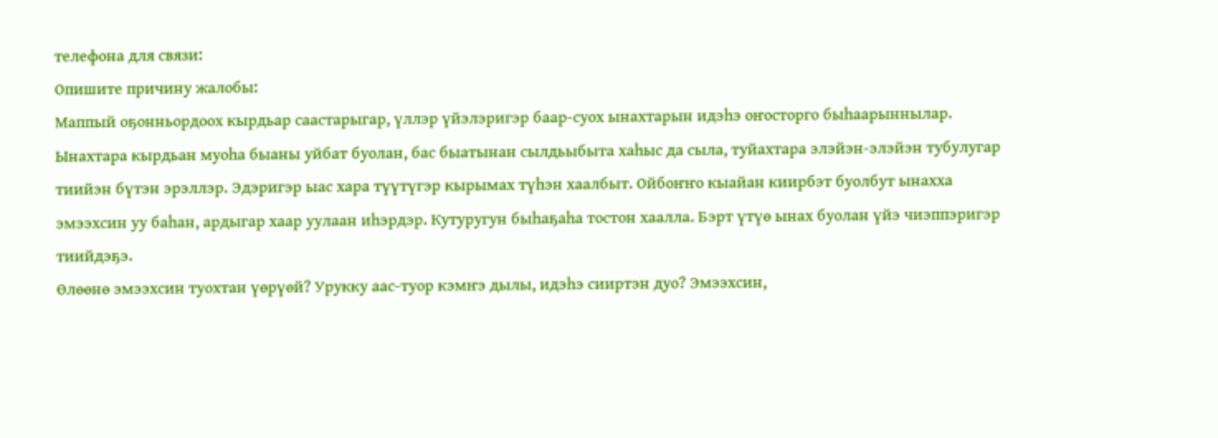телефона для связи:
Опишите причину жалобы:
Маппый оҕонньордоох кырдьар саастарыгар, үллэр үйэлэригэр баар-суох ынахтарын идэһэ оҥосторго быһаарыннылар. Ынахтара кырдьан муоһа быаны уйбат буолан, бас быатынан сылдьыбыта хаһыс да сыла, туйахтара элэйэн-элэйэн тубулугар тиийэн бүтэн эрэллэр. Эдэригэр ыас хара түүтүгэр кырымах түһэн хаалбыт. Ойбоҥҥо кыайан киирбэт буолбут ынахха эмээхсин уу баһан, ардыгар хаар уулаан иһэрдэр. Кутуругун быһаҕаһа тостон хаалла. Бэрт үтүө ынах буолан үйэ чиэппэригэр тиийдэҕэ.
Өлөөнө эмээхсин туохтан үөрүөй? Урукку аас-туор кэмҥэ дылы, идэһэ сииртэн дуо? Эмээхсин,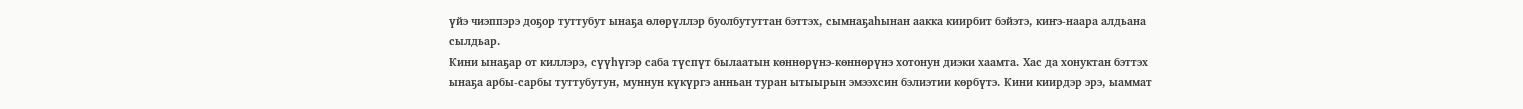үйэ чиэппэрэ доҕор туттубут ынаҕа өлөрүллэр буолбутуттан бэттэх, сымнаҕаһынан аакка киирбит бэйэтэ, киҥэ-наара алдьана сылдьар.
Кини ынаҕар от киллэрэ, сүүһүгэр саба түспүт былаатын көннөрүнэ-көннөрүнэ хотонун диэки хаамта. Хас да хонуктан бэттэх ынаҕа арбы-сарбы туттубутун, муннун күкүргэ анньан туран ытыырын эмээхсин бэлиэтии көрбүтэ. Кини киирдэр эрэ, ыаммат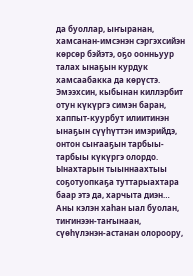да буоллар, ыҥыранан, хамсанан-имсэнэн сэргэхсийэн көрсөр бэйэтэ, оҕо оонньуур талах ынаҕын курдук хамсаабакка да көрүстэ. Эмээхсин, кыбынан киллэрбит отун күкүргэ симэн баран, хаппыт-куурбут илиитинэн ынаҕын сүүһүттэн имэрийдэ, онтон сыҥааҕын тарбыы-тарбыы күкүргэ олордо.
Ынахтарын тыыннаахтыы соҕотуопкаҕа туттарыахтара баар этэ да, харчыта диэн… Аны кэлэн хаһан ыал буолан, тиҥинээн-таҥынаан, сүөһүлэнэн-астанан олороору,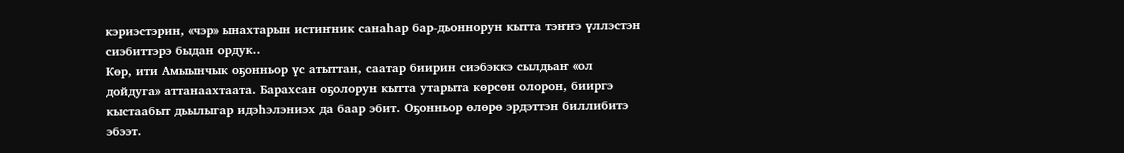кэриэстэрин, «чэр» ынахтарын истиҥник санаһар бар-дьоннорун кытта тэҥҥэ үллэстэн сиэбиттэрэ быдан ордук..
Көр, ити Амыынчык оҕонньор үс атыттан, саатар биирин сиэбэккэ сылдьаҥ «ол дойдуга» аттанаахтаата. Барахсан оҕолорун кытта утарыта көрсөн олорон, бииргэ кыстаабыт дьылыгар идэһэлэниэх да баар эбит. Оҕонньор өлөрө эрдэттэн биллибитэ эбээт.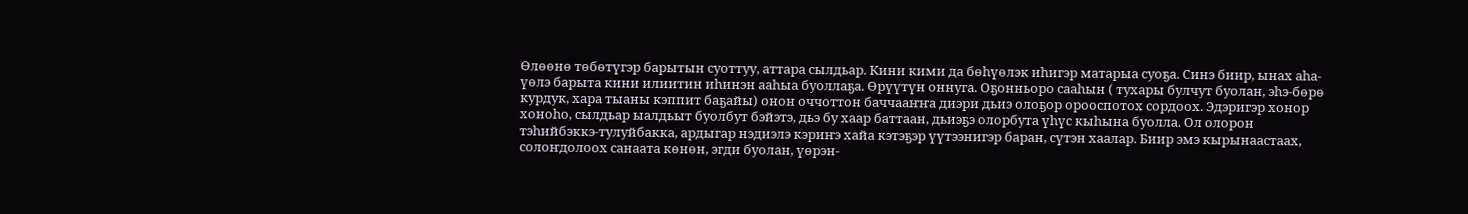Өлөөнө төбөтүгэр барытын суоттуу, аттара сылдьар. Кини кими да бөһүөлэк иһигэр матарыа суоҕа. Синэ биир, ынах аһа-үөлэ барыта кини илиитин иһинэн ааһыа буоллаҕа. Өрүүтүн оннуга. Оҕонньоро сааһын ( тухары булчут буолан, эһэ-бөрө курдук, хара тыаны кэппит баҕайы) онон оччоттон баччааҥҥа диэри дьиэ олоҕор орооспотох сордоох. Эдэригэр хонор хоноһо, сылдьар ыалдьыт буолбут бэйэтэ, дьэ бу хаар баттаан, дьиэҕэ олорбута үһүс кыһына буолла. Ол олорон тэһийбэккэ-тулуйбакка, ардыгар нэдиэлэ кэриҥэ хайа кэтэҕэр үүтээнигэр баран, сүтэн хаалар. Биир эмэ кырынаастаах, солоҥдолоох санаата көнөн, эгди буолан, үөрэн-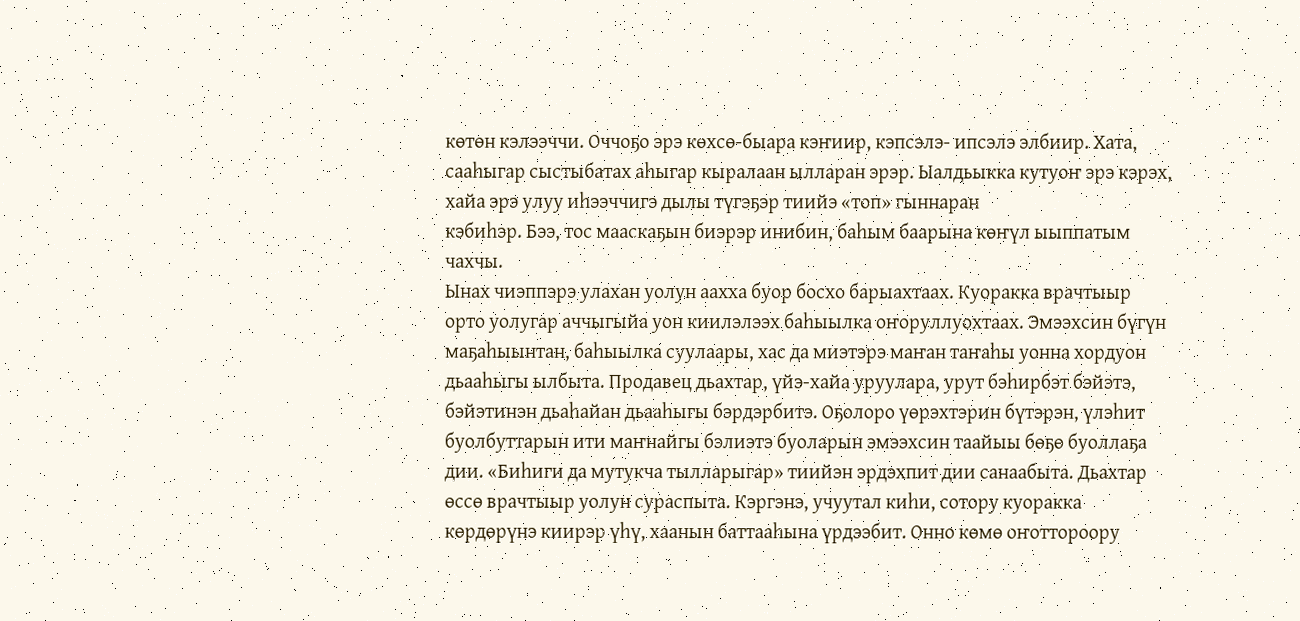көтөн кэлээччи. Оччоҕо эрэ көхсө-быара кэҥиир, кэпсэлэ- ипсэлэ элбиир. Хата, сааһыгар сыстыбатах аһыгар кыралаан ылларан эрэр. Ыалдьыкка кутуоҥ эрэ кэрэх, хайа эрэ улуу иһээччигэ дылы түгэҕэр тиийэ «топ» гыннаран
кэбиһэр. Бээ, тос мааскаҕын биэрэр инибин, баһым баарына көҥүл ыыппатым чахчы.
Ынах чиэппэрэ улахан уолун аахха буор босхо барыахтаах. Куоракка врачтыыр орто уолугар аччыгыйа уон киилэлээх баһыылка оҥоруллуохтаах. Эмээхсин бүгүн маҕаһыынтан, баһыылка суулаары, хас да миэтэрэ маҥан таҥаһы уонна хордуон дьааһыгы ылбыта. Продавец дьахтар, үйэ-хайа уруулара, урут бэһирбэт бэйэтэ, бэйэтинэн дьаһайан дьааһыгы бэрдэрбитэ. Оҕолоро үөрэхтэрин бүтэрэн, үлэһит буолбуттарын ити маҥнайгы бэлиэтэ буоларын эмээхсин таайыы бөҕө буоллаҕа дии. «Биһиги да мутукча тылларыгар» тиийэн эрдэхпит дии санаабыта. Дьахтар өссө врачтыыр уолун сураспыта. Кэргэнэ, учуутал киһи, сотору куоракка көрдөрүнэ киирэр үһү, хаанын баттааһына үрдээбит. Онно көмө оҥоттороору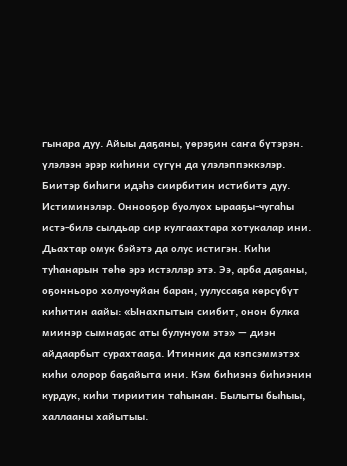гынара дуу. Айыы даҕаны, үөрэҕин саҥа бүтэрэн. үлэлээн эрэр киһини сүгүн да үлэлэппэккэлэр. Биитэр биһиги идэһэ сиирбитин истибитэ дуу. Истиминэлэр. Оннооҕор буолуох ырааҕы-чугаһы истэ-билэ сылдьар сир кулгаахтара хотукалар ини. Дьахтар омук бэйэтэ да олус истигэн. Киһи туһанарын төһө эрэ истэллэр этэ. Ээ, арба даҕаны, оҕонньоро холуочуйан баран, уулуссаҕа көрсүбүт киһитин аайы: «Ынахпытын сиибит, онон булка миинэр сымнаҕас аты булунуом этэ» — диэн айдаарбыт сурахтааҕа. Итинник да кэпсэммэтэх киһи олорор баҕайыта ини. Кэм биһиэнэ биһиэнин курдук, киһи тириитин таһынан. Былыты быһыы, халлааны хайытыы.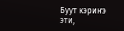Буут кэриҥэ эти,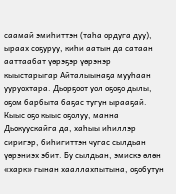саамай эмиһиттэн (таһа ордуга дуу), ыраах соҕуруу, киһи аатын да сатаан ааттаабат үөрэҕэр үөрэнэр кыыстарыгар Айталыынаҕа мууһаан ууруохтара. Дьорҕоот уол оҕоҕо дылы, оҕом барбыта баҕас тугун ырааҕай. Кыыс оҕо кыыс оҕолуу, манна Дьокуускайга да, хаһыы иһиллэр сиригэр, биһигиттэн чугас сылдьан үөрэниэх эбит. Бу сылдьан, эмискэ өлөн «харк» гынан хааллахпытына, оҕобутун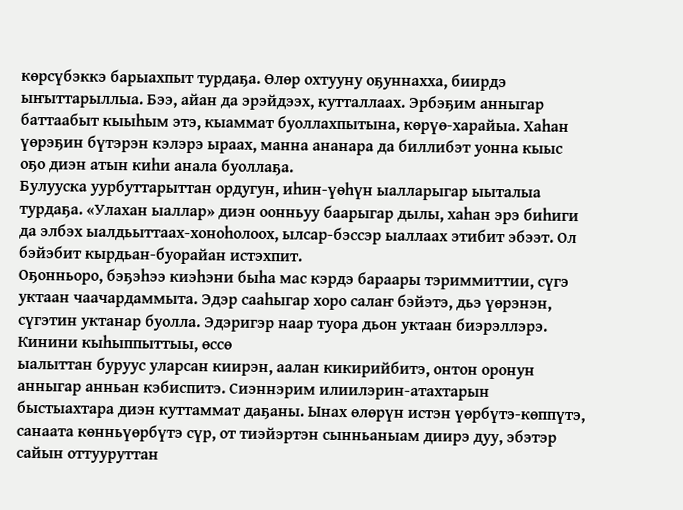көрсүбэккэ барыахпыт турдаҕа. Өлөр охтууну оҕуннахха, биирдэ ыҥыттарыллыа. Бээ, айан да эрэйдээх, кутталлаах. Эрбэҕим анныгар баттаабыт кыыһым этэ, кыаммат буоллахпытына, көрүө-харайыа. Хаһан үөрэҕин бүтэрэн кэлэрэ ыраах, манна ананара да биллибэт уонна кыыс оҕо диэн атын киһи анала буоллаҕа.
Булууска уурбуттарыттан ордугун, иһин-үөһүн ыалларыгар ыыталыа турдаҕа. «Улахан ыаллар» диэн оонньуу баарыгар дылы, хаһан эрэ биһиги да элбэх ыалдьыттаах-хоноһолоох, ылсар-бэссэр ыаллаах этибит эбээт. Ол бэйэбит кырдьан-буорайан истэхпит.
Оҕонньоро, бэҕэһээ киэһэни быһа мас кэрдэ бараары тэриммиттии, сүгэ уктаан чаачардаммыта. Эдэр сааһыгар хоро салаҥ бэйэтэ, дьэ үөрэнэн, сүгэтин уктанар буолла. Эдэригэр наар туора дьон уктаан биэрэллэрэ. Кинини кыһыппыттыы, өссө
ыалыттан буруус уларсан киирэн, аалан кикирийбитэ, онтон оронун анныгар анньан кэбиспитэ. Сиэннэрим илиилэрин-атахтарын быстыахтара диэн куттаммат даҕаны. Ынах өлөрүн истэн үөрбүтэ-көппүтэ, санаата көнньүөрбүтэ сүр, от тиэйэртэн сынньаныам диирэ дуу, эбэтэр сайын оттууруттан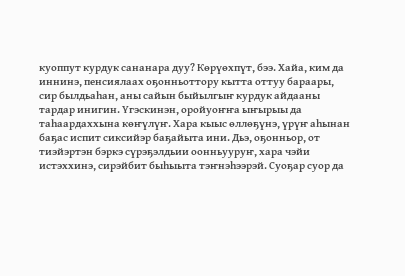куоппут курдук сананара дуу? Көрүөхпүт, бээ. Хайа, ким да иннинэ, пенсиялаах оҕонньоттору кытта оттуу бараары, сир былдьаһан, аны сайын быйылгыҥ курдук айдааны тардар инигин. Үгэскинэн, оройуоҥҥа ыҥырыы да таһаардаххына көҥүлүҥ. Хара кыыс өллөҕүнэ, үрүҥ аһынан баҕас испит сиксийэр баҕайыта ини. Дьэ, оҕонньор, от тиэйэртэн бэркэ сүрэҕэлдьии оонньууруҥ, хара чэйи истэххинэ, сирэйбит быһыыта тэҥнэһээрэй. Суоҕар суор да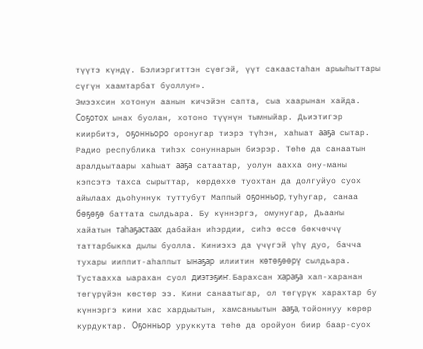түүтэ күндү. Бэлиэргиттэн сүөгэй, үүт сакаастаһан арыыһыттары сүгүн хаамтарбат буоллуҥ».
Эмээхсин хотонун аанын кичэйэн сапта, сыа хаарынан хайда. Соҕотох ынах буолан, хотоно түүнүн тымныйар. Дьиэтигэр киирбитэ, оҕонньоро оронугар тиэрэ түһэн, хаһыат ааҕа сытар. Радио республика тиһэх сонуннарын биэрэр. Төһө да санаатын аралдьытаары хаһыат ааҕа сатаатар, уолун аахха ону-маны кэпсэтэ тахса сырыттар, көрдөххө туохтан да долгуйуо суох айылаах дьоһуннук туттубут Маппый оҕонньор, туһугар, санаа бөҕөҕө баттата сылдьара. Бу күннэргэ, омунугар, Дьааҥы хайатын таһаҕастаах дабайан иһэрдии, сиһэ өссө бөкчөччү таттарбыкка дылы буолла. Киниэхэ да үчүгэй үһү дуо, бачча тухары ииппит-аһаппыт ынаҕар илиитин көтөҕөөрү сылдьара. Тустаахха ыарахан суол диэтэҕиҥ. Барахсан хараҕа хап-харанан төгүрүйэн көстөр ээ. Кини санаатыгар, ол төгүрүк харахтар бу күннэргэ кини хас хардыытын, хамсаныытын ааҕа, тойоннуу көрөр курдуктар. Оҕонньор уруккута төһө да оройуон биир баар-суох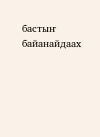бастыҥ байанайдаах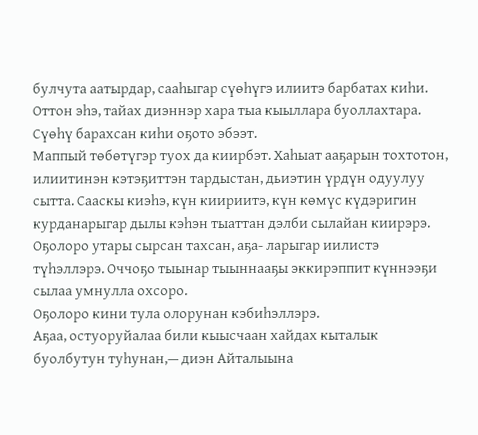булчута аатырдар, сааһыгар сүөһүгэ илиитэ барбатах киһи. Оттон эһэ, тайах диэннэр хара тыа кыыллара буоллахтара. Сүөһү барахсан киһи оҕото эбээт.
Маппый төбөтүгэр туох да киирбэт. Хаһыат ааҕарын тохтотон, илиитинэн кэтэҕиттэн тардыстан, дьиэтин үрдүн одуулуу сытта. Сааскы киэһэ, күн киириитэ, күн көмүс күдэригин курданарыгар дылы кэһэн тыаттан дэлби сылайан киирэрэ. Оҕолоро утары сырсан тахсан, аҕа- ларыгар иилистэ түһэллэрэ. Оччоҕо тыынар тыыннааҕы эккирэппит күннээҕи сылаа умнулла охсоро.
Оҕолоро кини тула олорунан кэбиһэллэрэ.
Аҕаа, остуоруйалаа били кыысчаан хайдах кыталык буолбутун туһунан,— диэн Айталыына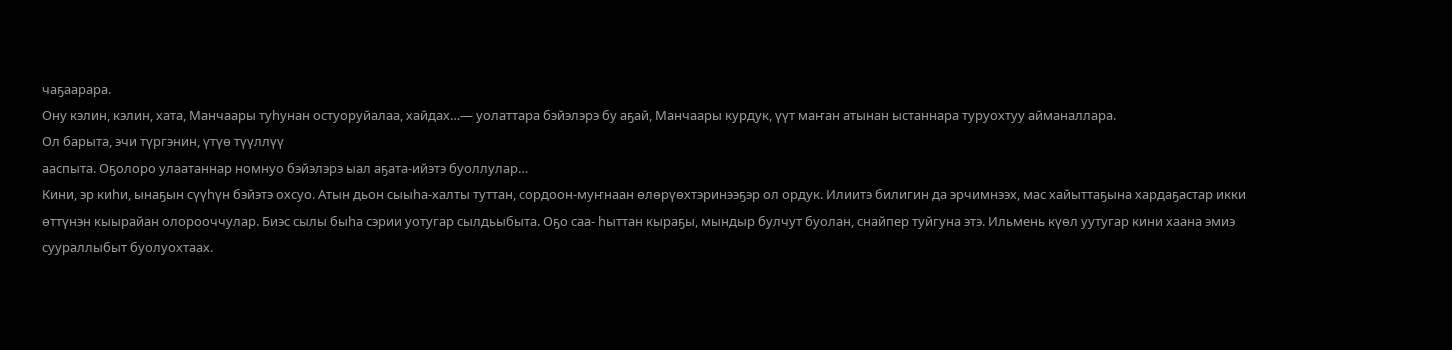чаҕаарара.
Ону кэлин, кэлин, хата, Манчаары туһунан остуоруйалаа, хайдах…— уолаттара бэйэлэрэ бу аҕай, Манчаары курдук, үүт маҥан атынан ыстаннара туруохтуу айманаллара.
Ол барыта, эчи түргэнин, үтүө түүллүү
ааспыта. Оҕолоро улаатаннар номнуо бэйэлэрэ ыал аҕата-ийэтэ буоллулар…
Кини, эр киһи, ынаҕын сүүһүн бэйэтэ охсуо. Атын дьон сыыһа-халты туттан, сордоон-муҥнаан өлөрүөхтэринээҕэр ол ордук. Илиитэ билигин да эрчимнээх, мас хайыттаҕына хардаҕастар икки өттүнэн кыырайан олорооччулар. Биэс сылы быһа сэрии уотугар сылдьыбыта. Оҕо саа- һыттан кыраҕы, мындыр булчут буолан, снайпер туйгуна этэ. Ильмень күөл уутугар кини хаана эмиэ суураллыбыт буолуохтаах.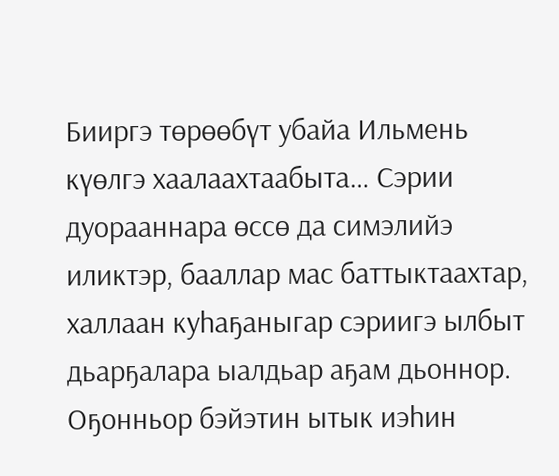Бииргэ төрөөбүт убайа Ильмень күөлгэ хаалаахтаабыта… Сэрии дуорааннара өссө да симэлийэ иликтэр, бааллар мас баттыктаахтар, халлаан куһаҕаныгар сэриигэ ылбыт дьарҕалара ыалдьар аҕам дьоннор. Оҕонньор бэйэтин ытык иэһин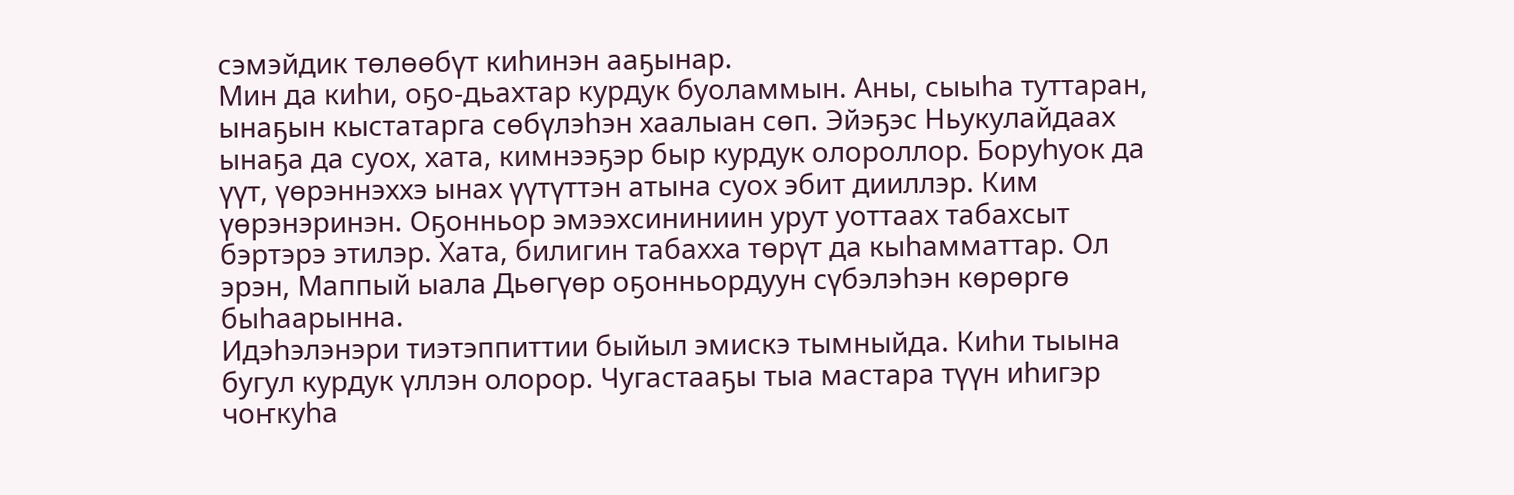сэмэйдик төлөөбүт киһинэн ааҕынар.
Мин да киһи, оҕо-дьахтар курдук буоламмын. Аны, сыыһа туттаран, ынаҕын кыстатарга сөбүлэһэн хаалыан сөп. Эйэҕэс Ньукулайдаах ынаҕа да суох, хата, кимнээҕэр быр курдук олороллор. Боруһуок да үүт, үөрэннэххэ ынах үүтүттэн атына суох эбит дииллэр. Ким үөрэнэринэн. Оҕонньор эмээхсининиин урут уоттаах табахсыт бэртэрэ этилэр. Хата, билигин табахха төрүт да кыһамматтар. Ол эрэн, Маппый ыала Дьөгүөр оҕонньордуун сүбэлэһэн көрөргө быһаарынна.
Идэһэлэнэри тиэтэппиттии быйыл эмискэ тымныйда. Киһи тыына бугул курдук үллэн олорор. Чугастааҕы тыа мастара түүн иһигэр чоҥкуһа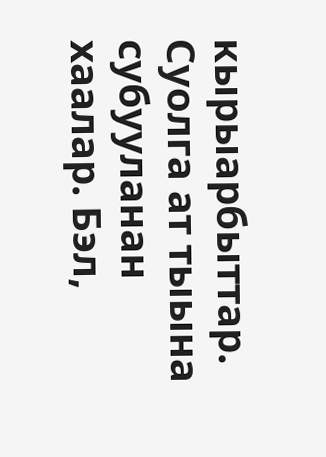кырыарбыттар. Суолга ат тыына субууланан хаалар. Бэл,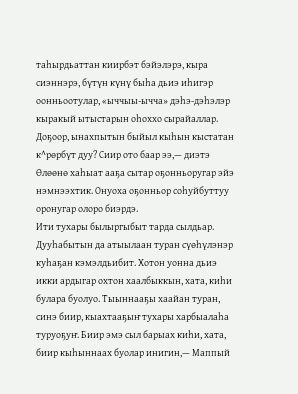таһырдьаттан киирбэт бэйэлэрэ, кыра сиэннэрэ, бүтүн күнү быһа дьиэ иһигэр оонньоотулар, «ыччыы-ычча» дэһэ-дэһэлэр кыракый ытыстарын оһоххо сырайаллар.
Доҕоор, ынахпытын быйыл кыһын кыстатан к^рөрбүт дуу? Сиир ото баар ээ,— диэтэ Өлөөнө хаһыат ааҕа сытар оҕонньоругар эйэ нэмнээхтик. Онуоха оҕонньор соһуйбуттуу оронугар олоро биэрдэ.
Ити тухары былыргыбыт тарда сылдьар. Дууһабытын да атыылаан туран сүөһүлэнэр куһаҕан кэмэлдьибит. Хотон уонна дьиэ икки ардыгар охтон хаалбыккын, хата, киһи булара буолуо. Тыыннааҕы хаайан туран, синэ биир, кыахтааҕыҥ тухары харбыалаһа туруоҕуҥ. Биир эмэ сыл барыах киһи, хата, биир кыһыннаах буолар инигин,— Маппый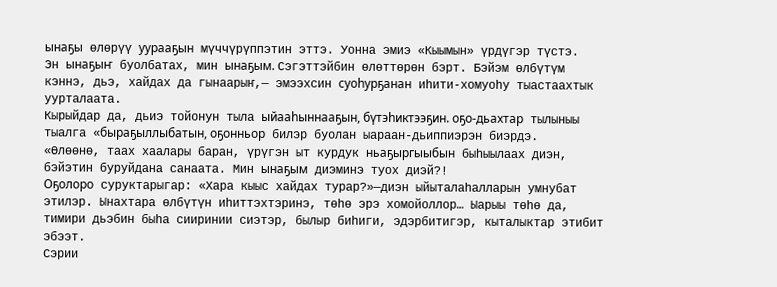ынаҕы өлөрүү уурааҕын мүччүрүппэтин эттэ. Уонна эмиэ «Кыымын» үрдүгэр түстэ.
Эн ынаҕыҥ буолбатах, мин ынаҕым. Сэгэттэйбин өлөттөрөн бэрт. Бэйэм өлбүтүм кэннэ, дьэ, хайдах да гынаарыҥ,— эмээхсин суоһурҕанан иһити-хомуоһу тыастаахтык уурталаата.
Кырыйдар да, дьиэ тойонун тыла ыйааһыннааҕын, бүтэһиктээҕин. оҕо-дьахтар тылыныы тыалга «быраҕыллыбатын, оҕонньор билэр буолан ыараан-дьиппиэрэн биэрдэ.
«Өлөөнө, таах хаалары баран, үрүгэн ыт курдук ньаҕыргыыбын быһыылаах диэн, бэйэтин буруйдана санаата. Мин ынаҕым диэминэ туох диэй?!
Оҕолоро суруктарыгар: «Хара кыыс хайдах турар?»—диэн ыйыталаһалларын умнубат этилэр. Ынахтара өлбүтүн иһиттэхтэринэ, төһө эрэ хомойоллор… Ыарыы төһө да, тимири дьэбин быһа сииринии сиэтэр, былыр биһиги, эдэрбитигэр, кыталыктар этибит эбээт.
Сэрии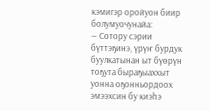кэмигэр оройуон биир болумуочунайа:
— Сотору сэрии бүттэҕинэ, үрүҥ бурдук буулкатынан ыт бүөрүн тоҕута быраҕыаххыт уонна оҕонньордоох эмээхсин бу киэһэ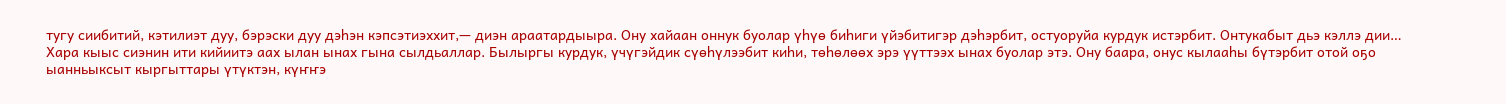тугу сиибитий, кэтилиэт дуу, бэрэски дуу дэһэн кэпсэтиэххит,— диэн араатардыыра. Ону хайаан оннук буолар үһүө биһиги үйэбитигэр дэһэрбит, остуоруйа курдук истэрбит. Онтукабыт дьэ кэллэ дии…
Хара кыыс сиэнин ити кийиитэ аах ылан ынах гына сылдьаллар. Былыргы курдук, үчүгэйдик сүөһүлээбит киһи, төһөлөөх эрэ үүттээх ынах буолар этэ. Ону баара, онус кылааһы бүтэрбит отой оҕо ыанньыксыт кыргыттары үтүктэн, күҥҥэ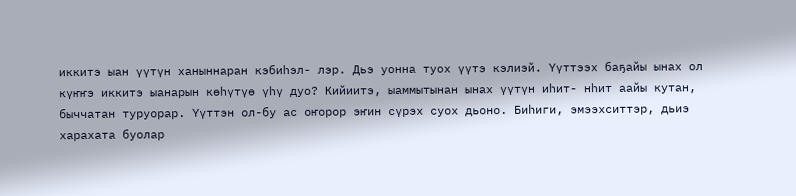иккитэ ыан үүтүн ханыннаран кэбиһэл- лэр. Дьэ уонна туох үүтэ кэлиэй. Үүттээх баҕайы ынах ол күҥҥэ иккитэ ыанарын көһүтүө үһү дуо? Кийиитэ, ыаммытынан ынах үүтүн иһит- нһит аайы кутан, быччатан туруорар. Үүттэн ол-бу ас оҥорор эҥин сүрэх суох дьоно. Биһиги, эмээхситтэр, дьиэ харахата буолар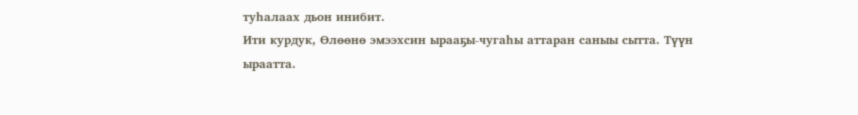туһалаах дьон инибит.
Ити курдук, Өлөөнө эмээхсин ырааҕы-чугаһы аттаран саныы сытта. Түүн ыраатта.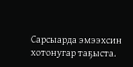Сарсыарда эмээхсин хотонугар таҕыста.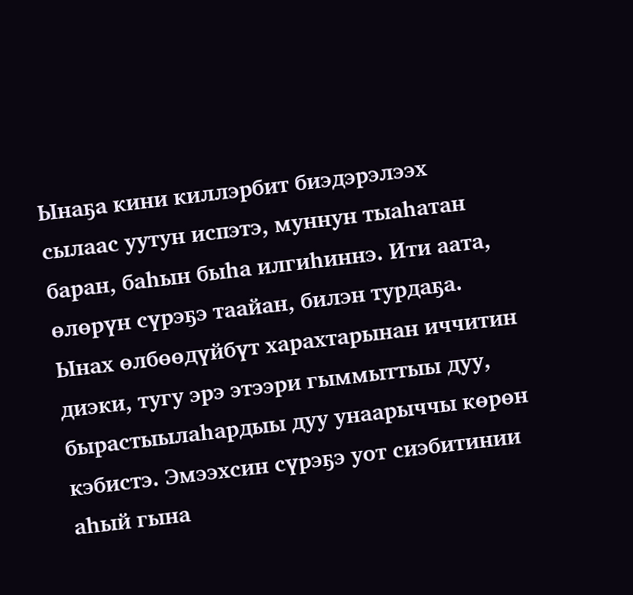Ынаҕа кини киллэрбит биэдэрэлээх сылаас уутун испэтэ, муннун тыаһатан баран, баһын быһа илгиһиннэ. Ити аата, өлөрүн сүрэҕэ таайан, билэн турдаҕа. Ынах өлбөөдүйбүт харахтарынан иччитин диэки, тугу эрэ этээри гыммыттыы дуу, бырастыылаһардыы дуу унаарыччы көрөн кэбистэ. Эмээхсин сүрэҕэ уот сиэбитинии аһый гына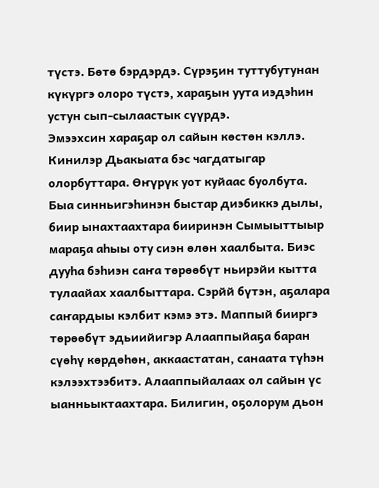түстэ. Бөтө бэрдэрдэ. Сүрэҕин туттубутунан күкүргэ олоро түстэ, хараҕын уута иэдэһин устун сып-сылаастык сүүрдэ.
Эмээхсин хараҕар ол сайын көстөн кэллэ. Кинилэр Дьакыата бэс чагдатыгар олорбуттара. Өҥүрүк уот куйаас буолбута. Быа синньигэһинэн быстар диэбиккэ дылы, биир ынахтаахтара бииринэн Сымыыттыыр мараҕа аһыы оту сиэн өлөн хаалбыта. Биэс дууһа бэһиэн саҥа төрөөбүт ньирэйи кытта тулаайах хаалбыттара. Сэрйй бүтэн, аҕалара саҥардыы кэлбит кэмэ этэ. Маппый бииргэ төрөөбүт эдьиийигэр Алааппыйаҕа баран сүөһү көрдөһөн, аккаастатан, санаата түһэн кэлээхтээбитэ. Алааппыйалаах ол сайын үс ыанньыктаахтара. Билигин, оҕолорум дьон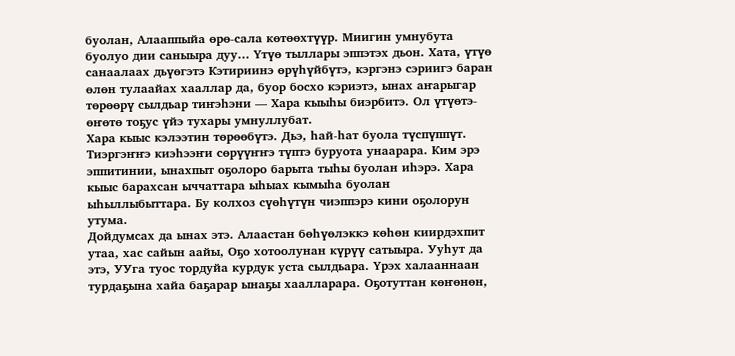буолан, Алааппыйа өрө-сала көтөөхтүүр. Миигин умнубута буолуо дии саныыра дуу… Үтүө тыллары эппэтэх дьон. Хата, үтүө санаалаах дьүөгэтэ Кэтириинэ өрүһүйбүтэ, кэргэнэ сэриигэ баран өлөн тулаайах хааллар да, буор босхо кэриэтэ, ынах аҥарыгар төрөөрү сылдьар тиҥэһэни — Хара кыыһы биэрбитэ. Ол үтүөтэ-өҥөтө тоҕус үйэ тухары умнуллубат.
Хара кыыс кэлээтин төрөөбүтэ. Дьэ, һай-һат буола түспүппүт. Тиэргэҥҥэ киэһээҥи сөрүүҥҥэ түптэ буруота унаарара. Ким эрэ эппитинии, ынахпыт оҕолоро барыта тыһы буолан иһэрэ. Хара кыыс барахсан ыччаттара ыһыах кымыһа буолан ыһыллыбыттара. Бу колхоз сүөһүтүн чиэппэрэ кини оҕолорун утума.
Дойдумсах да ынах этэ. Алаастан бөһүөлэккэ көһөн киирдэхпит утаа, хас сайын аайы, Оҕо хотоолунан күрүү сатыыра. Ууһут да этэ, УУга туос тордуйа курдук уста сылдьара. Үрэх халааннаан турдаҕына хайа баҕарар ынаҕы хаалларара. Оҕотуттан көҥөнөн,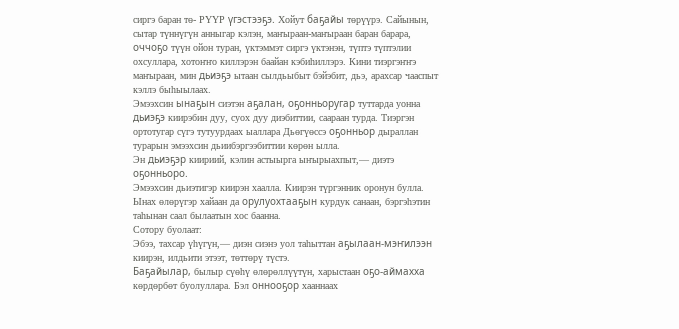сиргэ баран тө- РҮҮР үгэстээҕэ. Хойут баҕайы төрүүрэ. Сайынын, сытар түннүгүн анныгар кэлэн, маҥыраан-маҥыраан баран барара, оччоҕо түүн ойон туран, үктэммэт сиргэ үктэнэн, түптэ түптэлии охсуллара, хотоҥҥо киллэрэн баайан кэбиһиллэрэ. Кини тиэргэҥҥэ маҥыраан, мин дьиэҕэ ытаан сылдьыбыт бэйэбит, дьэ, арахсар чааспыт кэллэ быһыылаах.
Эмээхсин ынаҕын сиэтэн аҕалан, оҕонньоругар туттарда уонна дьиэҕэ киирэбин дуу, суох дуу диэбиттии, саараан турда. Тиэргэн ортотугар сүгэ тутуурдаах ыаллара Дьөгүөссэ оҕонньор дыраллан турарын эмээхсин дьиибэргээбиттии көрөн ылла.
Эн дьиэҕэр киириий, кэлин астыырга ыҥырыахпыт,— диэтэ оҕонньоро.
Эмээхсин дьиэтигэр киирэн хаалла. Киирэн түргэнник оронун булла. Ынах өлөрүгэр хайаан да орулуохтааҕын курдук санаан, бэргэһэтин таһынан саал былаатын хос баанна.
Сотору буолаат:
Эбээ, тахсар үһүгүн,— диэн сиэнэ уол таһыттан аҕылаан-мэҥилээн киирэн, илдьити этээт, төттөрү түстэ.
Баҕайылар, былыр сүөһү өлөрөллүүтүн, харыстаан оҕо-аймахха көрдөрбөт буолуллара. Бэл оннооҕор хааннаах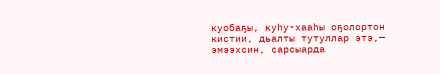куобаҕы, куһу-хааһы оҕолортон кистии, дьалты тутуллар этэ,— эмээхсин, сарсыарда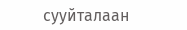сууйталаан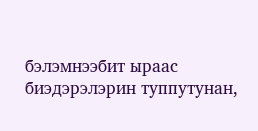бэлэмнээбит ыраас биэдэрэлэрин туппутунан,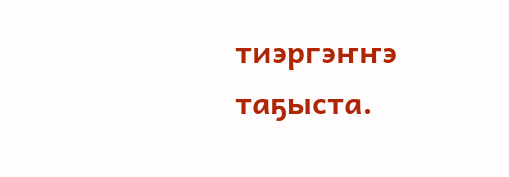тиэргэҥҥэ таҕыста.